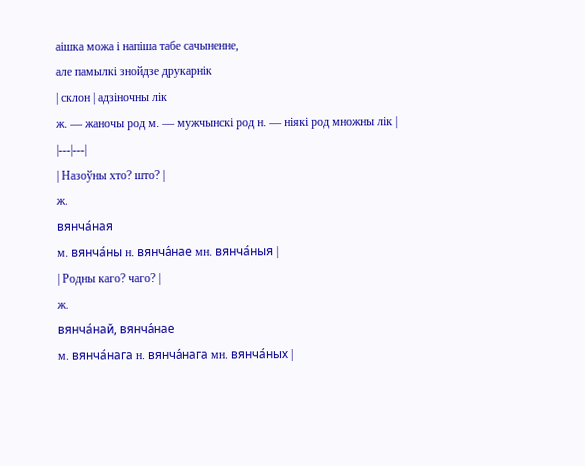аішка можа і напіша табе сачыненне,
але памылкі знойдзе друкарнік
| склон | адзіночны лік
ж. — жаночы род м. — мужчынскі род н. — ніякі род множны лік |
|---|---|
| Назоўны хто? што? |
ж.
вянча́ная
м. вянча́ны н. вянча́нае мн. вянча́ныя |
| Родны каго? чаго? |
ж.
вянча́най, вянча́нае
м. вянча́нага н. вянча́нага мн. вянча́ных |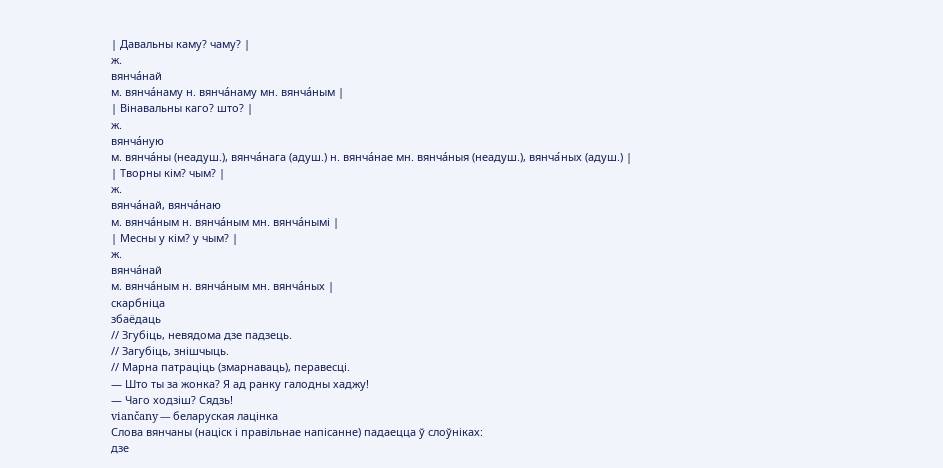| Давальны каму? чаму? |
ж.
вянча́най
м. вянча́наму н. вянча́наму мн. вянча́ным |
| Вінавальны каго? што? |
ж.
вянча́ную
м. вянча́ны (неадуш.), вянча́нага (адуш.) н. вянча́нае мн. вянча́ныя (неадуш.), вянча́ных (адуш.) |
| Творны кім? чым? |
ж.
вянча́най, вянча́наю
м. вянча́ным н. вянча́ным мн. вянча́нымі |
| Месны у кім? у чым? |
ж.
вянча́най
м. вянча́ным н. вянча́ным мн. вянча́ных |
скарбніца
збаёдаць
// Згубіць, невядома дзе падзець.
// Загубіць, знішчыць.
// Марна патраціць (змарнаваць), перавесці.
— Што ты за жонка? Я ад ранку галодны хаджу!
— Чаго ходзіш? Сядзь!
viančany — беларуская лацінка
Слова вянчаны (націск і правільнае напісанне) падаецца ў слоўніках:
дзе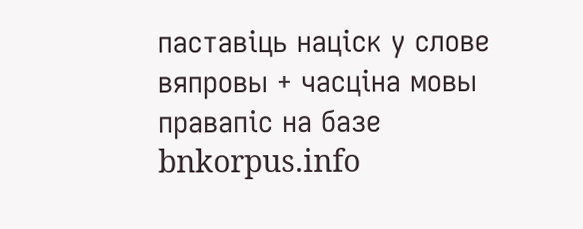паставіць націск у слове вяпровы + часціна мовы
правапіс на базе bnkorpus.info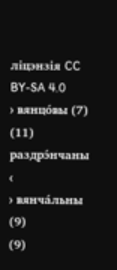ліцэнзія CC BY-SA 4.0
› вянцо́вы (7)
(11) раздрэ́нчаны ‹
› вянча́льны (9)
(9)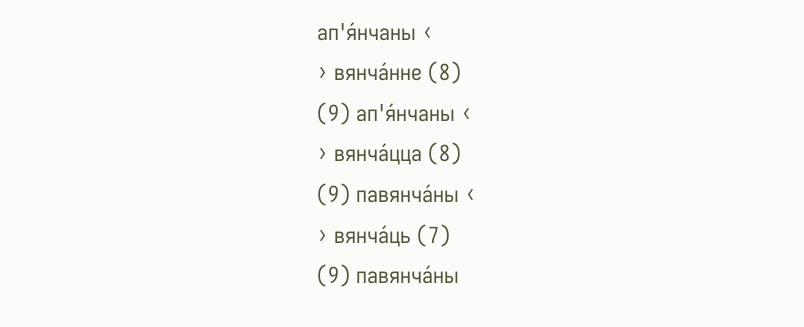ап'я́нчаны ‹
› вянча́нне (8)
(9) ап'я́нчаны ‹
› вянча́цца (8)
(9) павянча́ны ‹
› вянча́ць (7)
(9) павянча́ны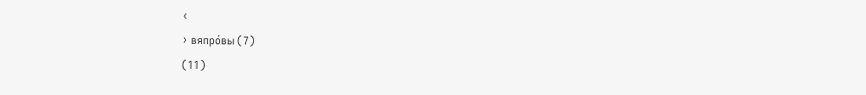‹
› вяпро́вы (7)
(11)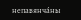непавянча́ны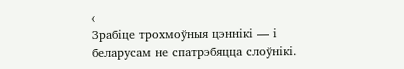‹
Зрабіце трохмоўныя цэннікі — і беларусам не спатрэбяцца слоўнікі.